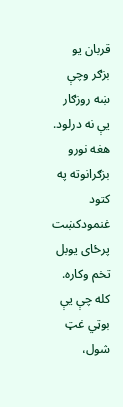قربان يو بزګر وچې ښه روزګار يې نه درلود. هغه نورو بزګرانوته په کتود غنمودکښت پرځای يوبل تخم وکاره. کله چې يې بوټي غټ شول،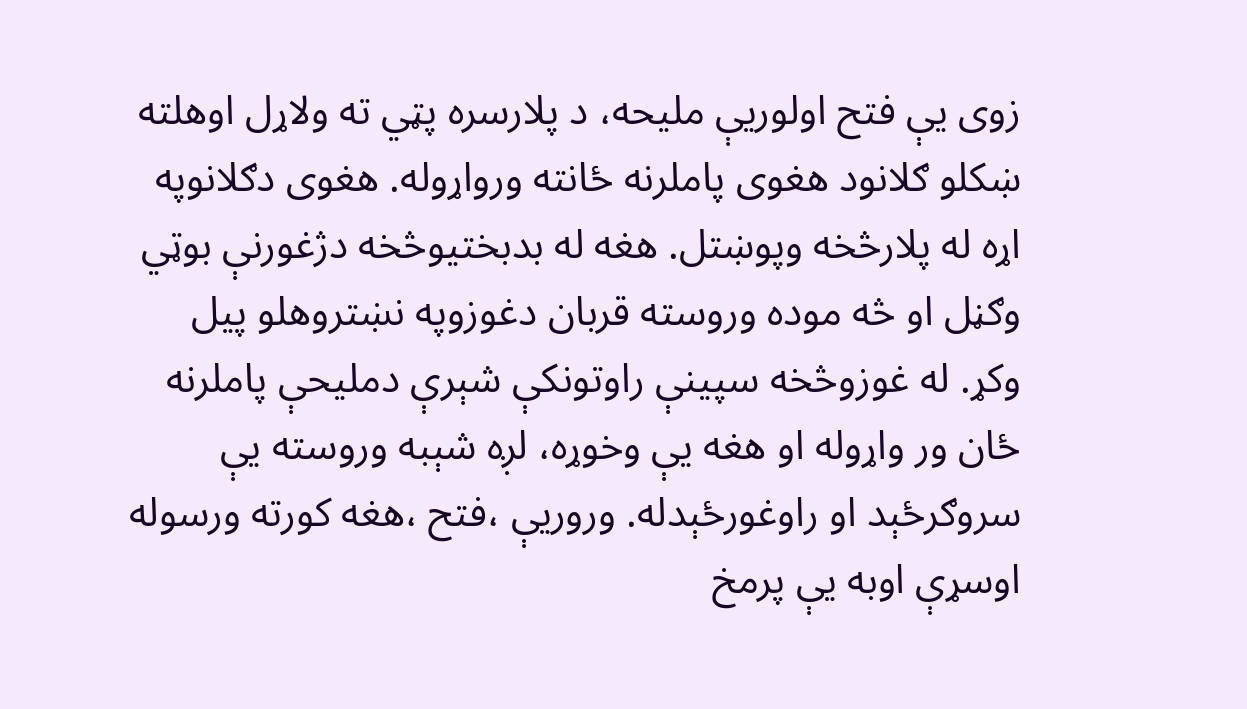زوی يې فتح اولوريې مليحه، د پلارسره پټي ته ولاړل اوهلته ښکلو ګلانود هغوی پاملرنه ځانته ورواړوله. هغوی دګلانوپه اړه له پلارڅخه وپوښتل. هغه له بدبختيوڅخه دژغورنې بوټي وګڼل او څه موده وروسته قربان دغوزوپه نښتروهلو پيل وکړ. له غوزوڅخه سپينې راوتونکې شېرې دمليحې پاملرنه ځان ور واړوله او هغه يې وخوړه، لږه شېبه وروسته يې سروګرځېد او راوغورځېدله. وروريې ،فتح ،هغه کورته ورسوله اوسړې اوبه يې پرمخ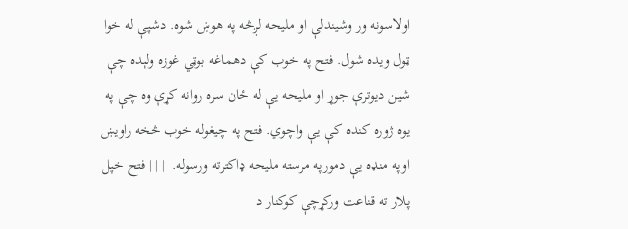اولاسونه ور وشيندلې او مليحه لږڅه په هوښ شوه. دشپې له خوا ټول ويده شول. فتح په خوب کې دهماغه بوټي غوزه ولېده چې شين ديوترې جوړ او مليحه يې له ځان سره روانه کړې وه چې په يوه ژوره کنده کې يې واچوي. فتح په چيغوله خوب څخه راويښ اوپه منډه يې دمورپه مرسته مليحه ډاکترته ورسوله.  | | | فتح خپل پلار ته قناعت ورکړچې کوکنار د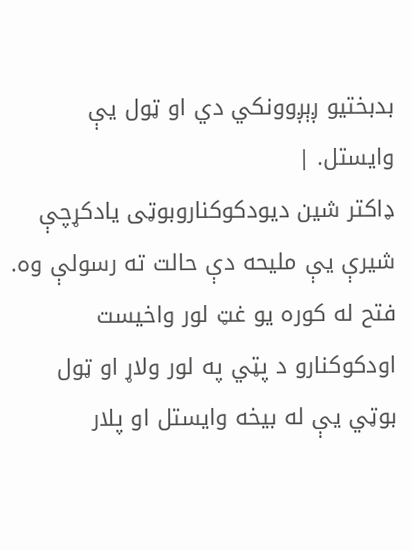بدبختيو ږېږوونکي دي او ټول يې وايستل. |
ډاکتر شين ديودکوکناروبوټی يادکړچې شيرې يې مليحه دې حالت ته رسولې وه. فتح له کوره يو غټ لور واخيست اودکوکنارو د پټي په لور ولاړ او ټول بوټي يې له بيخه وايستل او پلار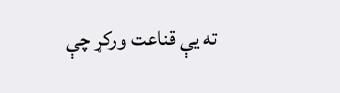ته يې قناعت ورکړ چې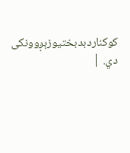کوکناردبدبختيوزېږوونکی دي. |